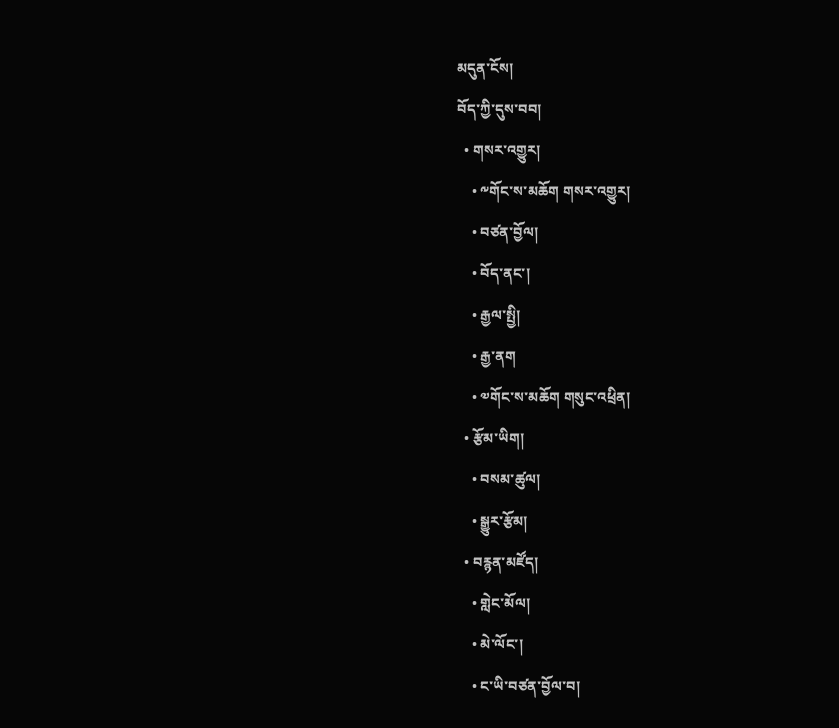མདུན་ངོས།
བོད་ཀྱི་དུས་བབ།
  • གསར་འགྱུར།
    • ༸གོང་ས་མཆོག གསར་འགྱུར།
    • བཙན་བྱོལ།
    • བོད་ནང་།
    • རྒྱལ་སྤྱི།
    • རྒྱ་ནག
    • ༧གོང་ས་མཆོག གསུང་འཕྲིན།
  • རྩོམ་ཡིག།
    • བསམ་ཚུལ།
    • སྒྱུར་རྩོམ།
  • བརྙན་མཛོད།
    • གླེང་མོལ།
    • མེ་ལོང་།
    • ང་ཡི་བཙན་བྱོལ་བ།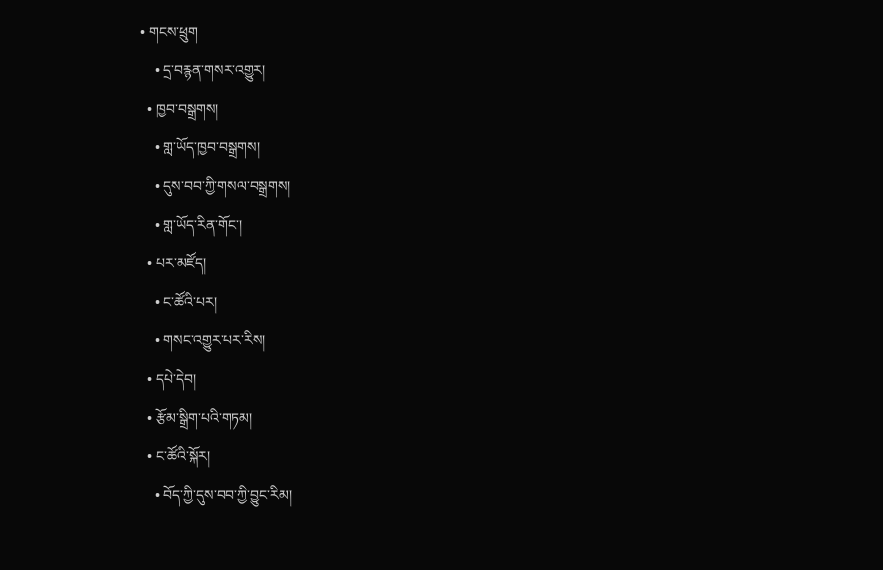• གངས་ཕྲུག
    • དྲ་བརྙན་གསར་འགྱུར།
  • ཁྱབ་བསྒྲགས།
    • གླ་ཡོད་ཁྱབ་བསྒྲགས།
    • དུས་བབ་ཀྱི་གསལ་བསྒྲགས།
    • གླ་ཡོད་རིན་གོང་།
  • པར་མཛོད།
    • ང་ཚོའི་པར།
    • གསང་འགྱུར་པར་རིས།
  • དཔེ་དེབ།
  • རྩོམ་སྒྲིག་པའི་གཏམ།
  • ང་ཚོའི་སྐོར།
    • བོད་ཀྱི་དུས་བབ་ཀྱི་བྱུང་རིམ།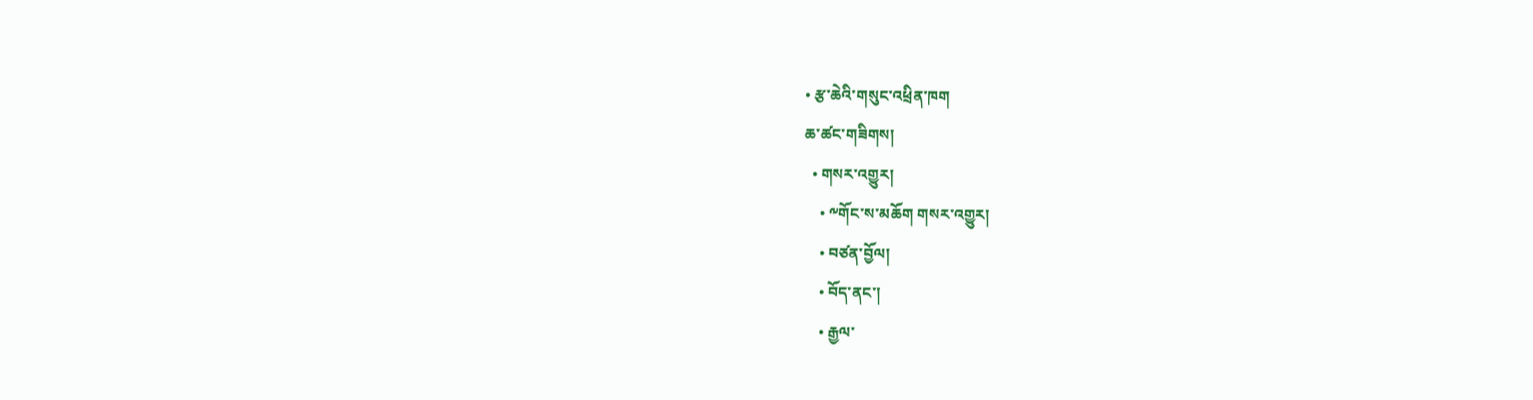• རྩ་ཆེའི་གསུང་འཕྲིན་ཁག
ཆ་ཚང་གཟིགས།
  • གསར་འགྱུར།
    • ༸གོང་ས་མཆོག གསར་འགྱུར།
    • བཙན་བྱོལ།
    • བོད་ནང་།
    • རྒྱལ་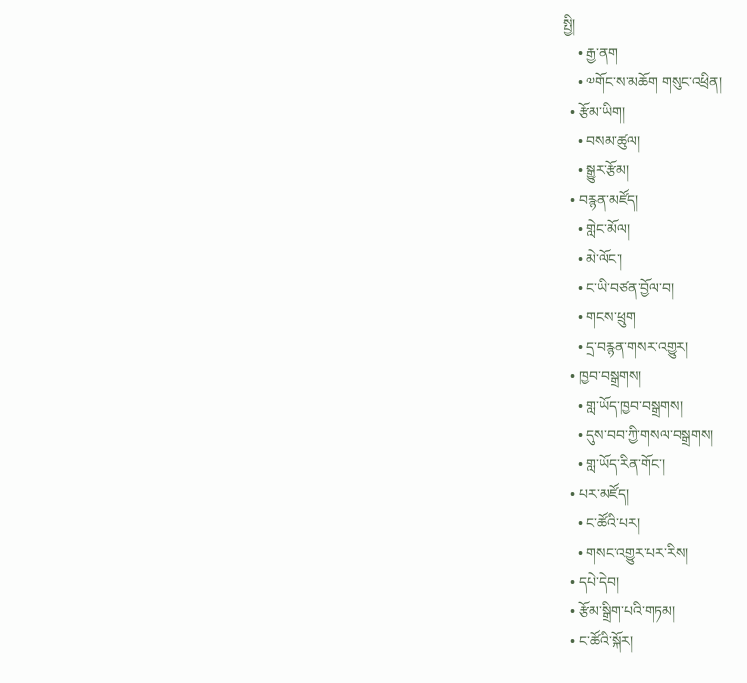སྤྱི།
    • རྒྱ་ནག
    • ༧གོང་ས་མཆོག གསུང་འཕྲིན།
  • རྩོམ་ཡིག།
    • བསམ་ཚུལ།
    • སྒྱུར་རྩོམ།
  • བརྙན་མཛོད།
    • གླེང་མོལ།
    • མེ་ལོང་།
    • ང་ཡི་བཙན་བྱོལ་བ།
    • གངས་ཕྲུག
    • དྲ་བརྙན་གསར་འགྱུར།
  • ཁྱབ་བསྒྲགས།
    • གླ་ཡོད་ཁྱབ་བསྒྲགས།
    • དུས་བབ་ཀྱི་གསལ་བསྒྲགས།
    • གླ་ཡོད་རིན་གོང་།
  • པར་མཛོད།
    • ང་ཚོའི་པར།
    • གསང་འགྱུར་པར་རིས།
  • དཔེ་དེབ།
  • རྩོམ་སྒྲིག་པའི་གཏམ།
  • ང་ཚོའི་སྐོར།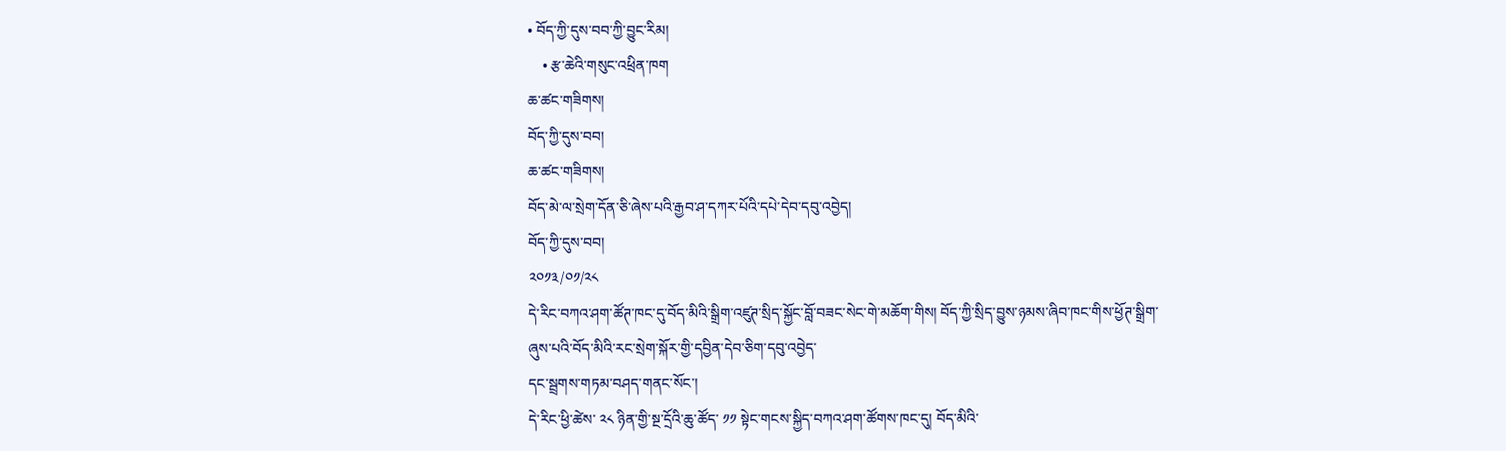• བོད་ཀྱི་དུས་བབ་ཀྱི་བྱུང་རིམ།
    • རྩ་ཆེའི་གསུང་འཕྲིན་ཁག
ཆ་ཚང་གཟིགས།
བོད་ཀྱི་དུས་བབ།
ཆ་ཚང་གཟིགས།
བོད་མེ་ལ་སྲེག་དོན་ཅི་ཞེས་པའི་རྒྱབ་ཤ་དཀར་པོའི་དཔེ་དེབ་དབུ་འབྱེད།
བོད་ཀྱི་དུས་བབ།
༢༠༡༣/༠༡/༢༨
དེ་རིང་བཀའ་ཤག་ཚོཊ་ཁང་དུ་བོད་མིའི་སྒྲིག་འཛུཊ་སྲིད་སྐྱོང་བློ་བཟང་སེང་གེ་མཆོག་གིས། བོད་ཀྱི་སྲིད་བྱུས་ཉམས་ཞིབ་ཁང་གིས་ཕྱོཊ་སྒྲིག་ཞུས་པའི་བོད་མིའི་རང་སྲེག་སྐོར་གྱི་དབྱིན་དེབ་ཅིག་དབུ་འབྱེད་
དང་སྦྲགས་གཏམ་བཤད་གནང་སོང་།
དེ་རིང་ཕྱི་ཚེས་ ༢༨ ཉིན་གྱི་སྔ་དྲོའི་ཆུ་ཚོད་ ༡༡ སྟེང་གངས་སྐྱིད་བཀའ་ཤག་ཚོགས་ཁང་དུ། བོད་མིའི་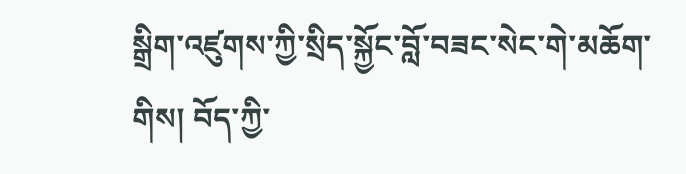སྒྲིག་འཛུགས་ཀྱི་སྲིད་སྐྱོང་བློ་བཟང་སེང་གེ་མཆོག་གིས། བོད་ཀྱི་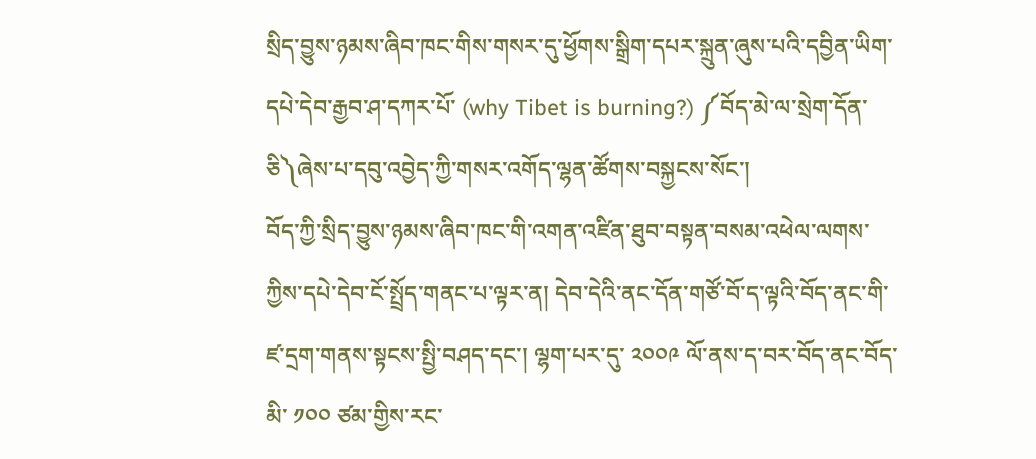སྲིད་བྱུས་ཉམས་ཞིབ་ཁང་གིས་གསར་དུ་ཕྱོགས་སྒྲིག་དཔར་སྐྲུན་ཞུས་པའི་དབྱིན་ཡིག་དཔེ་དེབ་རྒྱབ་ཤ་དཀར་པོ་ (why Tibet is burning?) ༼བོད་མེ་ལ་སྲེག་དོན་ཅི༽ཞེས་པ་དབུ་འབྱེད་ཀྱི་གསར་འགོད་ལྷན་ཚོགས་བསྐྱངས་སོང་།
བོད་ཀྱི་སྲིད་བྱུས་ཉམས་ཞིབ་ཁང་གི་འགན་འཛིན་ཐུབ་བསྟན་བསམ་འཕེལ་ལགས་ཀྱིས་དཔེ་དེབ་ངོ་སྤྲོད་གནང་པ་ལྟར་ན། དེབ་དེའི་ནང་དོན་གཙོ་བོ་ད་ལྟའི་བོད་ནང་གི་ཛ་དྲག་གནས་སྟངས་སྤྱི་བཤད་དང་། ལྷག་པར་དུ་ ༢༠༠༩ ལོ་ནས་ད་བར་བོད་ནང་བོད་མི་ ༡༠༠ ཙམ་གྱིས་རང་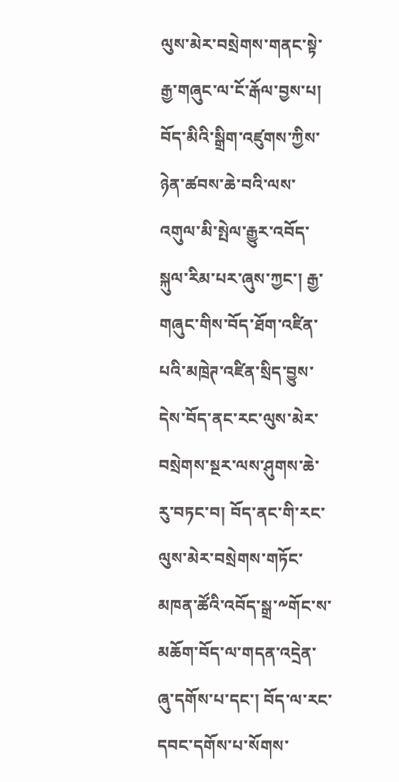ལུས་མེར་བསྲེགས་གནང་སྟེ་རྒྱ་གཞུང་ལ་ངོ་རྒོལ་བྱས་པ། བོད་མིའི་སྒྲིག་འཛུགས་ཀྱིས་ཉེན་ཚབས་ཆེ་བའི་ལས་འགུལ་མི་སྤེལ་རྒྱུར་འབོད་སྐུལ་རིམ་པར་ཞུས་ཀྱང་། རྒྱ་གཞུང་གིས་བོད་ཐོག་འཛིན་པའི་མཁྲེཊ་འཛིན་སྲིད་བྱུས་དེས་བོད་ནང་རང་ལུས་མེར་བསྲེགས་སྔར་ལས་ཤུགས་ཆེ་རུ་བཏང་བ། བོད་ནང་གི་རང་ལུས་མེར་བསྲེགས་གཏོང་མཁན་ཚོའི་འབོད་སྒྲ་༸གོང་ས་མཆོག་བོད་ལ་གདན་འདྲེན་ཞུ་དགོས་པ་དང་། བོད་ལ་རང་དབང་དགོས་པ་སོགས་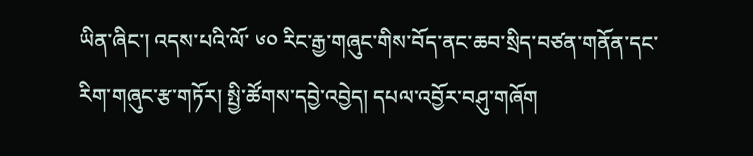ཡིན་ཞིང་། འདས་པའི་ལོ་ ༦༠ རིང་རྒྱ་གཞུང་གིས་བོད་ནང་ཆབ་སྲིད་བཙན་གནོན་དང་རིག་གཞུང་རྩ་གཏོར། སྤྱི་ཚོགས་དབྱེ་འབྱེད། དཔལ་འབྱོར་བཤུ་གཞོག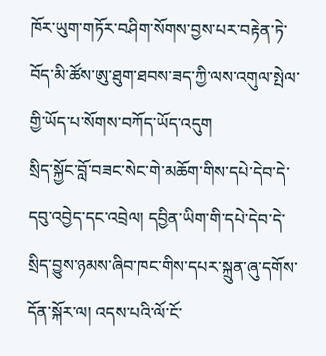ཁོར་ཡུག་གཏོར་བཤིག་སོགས་བྱས་པར་བརྟེན་ཏེ་བོད་མི་ཚོས་ཨུ་ཐུག་ཐབས་ཟད་ཀྱི་ལས་འགུལ་སྤེལ་གྱི་ཡོད་པ་སོགས་བཀོད་ཡོད་འདུག
སྲིད་སྐྱོང་བློ་བཟང་སེང་གེ་མཆོག་གིས་དཔེ་དེབ་དེ་དབུ་འབྱེད་དང་འབྲེལ། དབྱིན་ཡིག་གི་དཔེ་དེབ་དེ་སྲིད་བྱུས་ཉམས་ཞིབ་ཁང་གིས་དཔར་སྐྲུན་ཞུ་དགོས་དོན་སྐོར་ལ། འདས་པའི་ལོ་ངོ་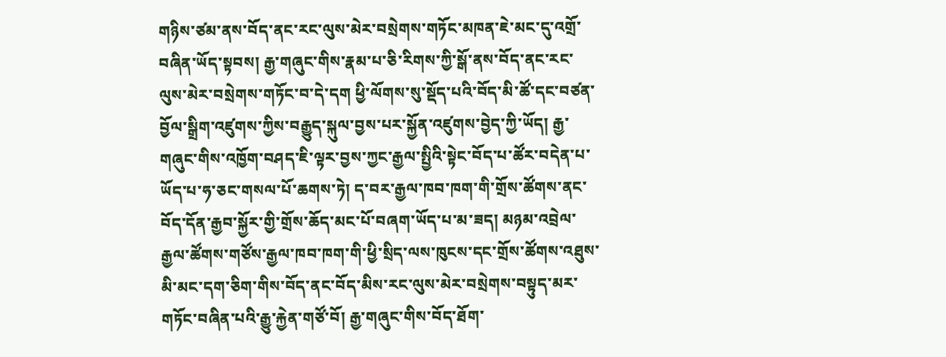གཉིས་ཙམ་ནས་བོད་ནང་རང་ལུས་མེར་བསྲེགས་གཏོང་མཁན་ཇེ་མང་དུ་འགྲོ་བཞིན་ཡོད་སྟབས། རྒྱ་གཞུང་གིས་རྣམ་པ་ཅི་རིགས་ཀྱི་སྒོ་ནས་བོད་ནང་རང་ལུས་མེར་བསྲེགས་གཏོང་བ་དེ་དག ཕྱི་ལོགས་སུ་སྡོད་པའི་བོད་མི་ཚོ་དང་བཙན་བྱོལ་སྒྲིག་འཛུགས་ཀྱིས་བརྒྱུད་སྐུལ་བྱས་པར་སྐྱོན་འཛུགས་བྱེད་ཀྱི་ཡོད། རྒྱ་གཞུང་གིས་འཁྱོག་བཤད་ཇི་ལྟར་བྱས་ཀྱང་རྒྱལ་སྤྱིའི་སྟེང་བོད་པ་ཚོར་བདེན་པ་ཡོད་པ་ཧ་ཅང་གསལ་པོ་ཆགས་ཏེ། ད་བར་རྒྱལ་ཁབ་ཁག་གི་གྲོས་ཚོགས་ནང་བོད་དོན་རྒྱབ་སྐྱོར་གྱི་གྲོས་ཆོད་མང་པོ་བཞག་ཡོད་པ་མ་ཟད། མཉམ་འབྲེལ་རྒྱལ་ཚོགས་གཙོས་རྒྱལ་ཁབ་ཁག་གི་ཕྱི་སྲིད་ལས་ཁུངས་དང་གྲོས་ཚོགས་འཐུས་མི་མང་དག་ཅིག་གིས་བོད་ནང་བོད་མིས་རང་ལུས་མེར་བསྲེགས་བསྟུད་མར་གཏོང་བཞིན་པའི་རྒྱུ་རྐྱེན་གཙོ་བོ། རྒྱ་གཞུང་གིས་བོད་ཐོག་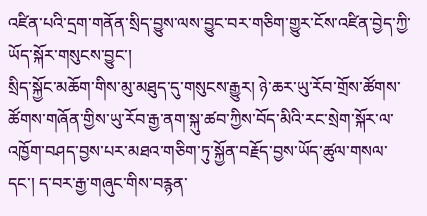འཛིན་པའི་དྲག་གནོན་སྲིད་བྱུས་ལས་བྱུང་བར་གཅིག་གྱུར་ངོས་འཛིན་བྱེད་ཀྱི་ཡོད་སྐོར་གསུངས་བྱུང་།
སྲིད་སྐྱོང་མཆོག་གིས་མུ་མཐུད་དུ་གསུངས་རྒྱུར། ཉེ་ཆར་ཡུ་རོབ་གྲོས་ཚོགས་ཚོགས་གཞོན་གྱིས་ཡུ་རོབ་རྒྱ་ནག་སྐུ་ཚབ་ཀྱིས་བོད་མིའི་རང་སྲེག་སྐོར་ལ་འཁྱོག་བཤད་བྱས་པར་མཐའ་གཅིག་ཏུ་སྐྱོན་བརྗོད་བྱས་ཡོད་ཚུལ་གསལ་དང་། ད་བར་རྒྱ་གཞུང་གིས་བརྙན་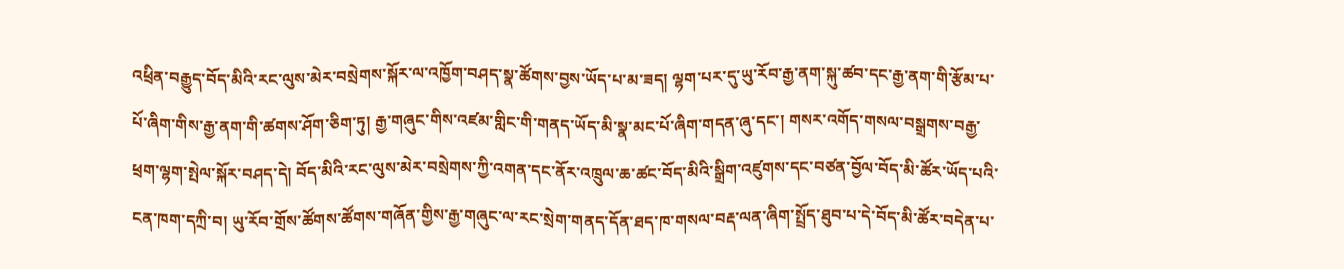འཕྲིན་བརྒྱུད་བོད་མིའི་རང་ལུས་མེར་བསྲེགས་སྐོར་ལ་འཁྱོག་བཤད་སྣ་ཚོགས་བྱས་ཡོད་པ་མ་ཟད། ལྷག་པར་དུ་ཡུ་རོབ་རྒྱ་ནག་སྐུ་ཚབ་དང་རྒྱ་ནག་གི་རྩོམ་པ་པོ་ཞིག་གིས་རྒྱ་ནག་གི་ཚགས་ཤོག་ཅིག་ཏུ། རྒྱ་གཞུང་གིས་འཛམ་གླིང་གི་གནད་ཡོད་མི་སྣ་མང་པོ་ཞིག་གདན་ཞུ་དང་། གསར་འགོད་གསལ་བསྒྲགས་བརྒྱ་ཕྲག་ལྷག་སྤེལ་སྐོར་བཤད་དེ། བོད་མིའི་རང་ལུས་མེར་བསྲེགས་ཀྱི་འགན་དང་ནོར་འཁྲུལ་ཆ་ཚང་བོད་མིའི་སྒྲིག་འཛུགས་དང་བཙན་བྱོལ་བོད་མི་ཚོར་ཡོད་པའི་ངན་ཁག་དཀྲི་བ། ཡུ་རོབ་གྲོས་ཚོགས་ཚོགས་གཞོན་གྱིས་རྒྱ་གཞུང་ལ་རང་སྲེག་གནད་དོན་ཐད་ཁ་གསལ་བརྡ་ལན་ཞིག་སྤྲོད་ཐུབ་པ་དེ་བོད་མི་ཚོར་བདེན་པ་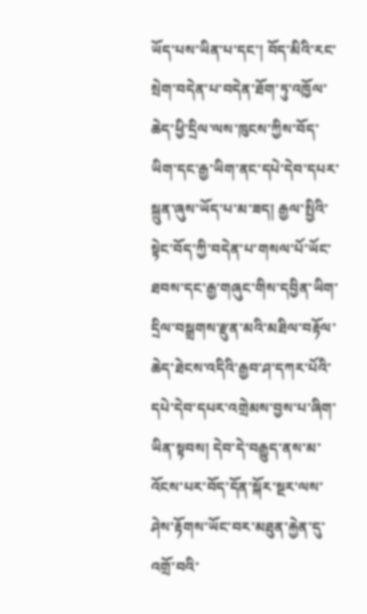ཡོད་པས་ཡིན་པ་དང་། བོད་མིའི་རང་སྲེག་བདེན་པ་བདེན་ཐོག་ཏུ་འཁྱོལ་ཆེད་ཕྱི་དྲིལ་ལས་ཁུངས་ཀྱིས་བོད་ཡིག་དང་རྒྱ་ཡིག་ནང་དཔེ་དེབ་དཔར་སྐྲུན་ཞུས་ཡོད་པ་མ་ཟད། རྒྱལ་སྤྱིའི་སྟེང་བོད་ཀྱི་བདེན་པ་གསལ་པོ་ཡོང་ཐབས་དང་རྒྱ་གཞུང་གིས་དབྱིན་ཡིག་དྲིལ་བསྒྲགས་རྫུན་མའི་མཐིལ་བརྟོལ་ཆེད་ཐེངས་འདིའི་རྒྱབ་ཤ་དཀར་པོའི་དཔེ་དེབ་དཔར་འགྲེམས་བྱས་པ་ཞིག་ཡིན་སྟབས། དེབ་དེ་བརྒྱུད་ནས་མ་འོངས་པར་བོད་དོན་སྐོར་སྔར་ལས་ཤེས་རྟོགས་ཡོང་བར་མཐུན་རྐྱེན་དུ་འགྲོ་བའི་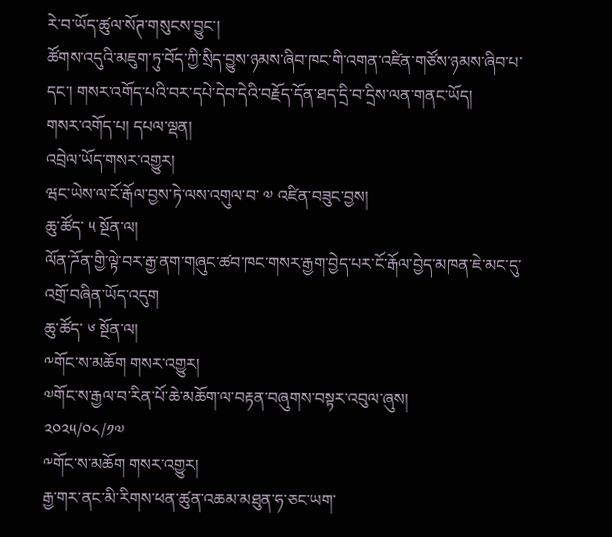རེ་བ་ཡོད་ཚུལ་སོཊ་གསུངས་བྱུང་།
ཚོགས་འདུའི་མཇུག་ཏུ་བོད་ཀྱི་སྲིད་བྱུས་ཉམས་ཞིབ་ཁང་གི་འགན་འཛིན་གཙོས་ཉམས་ཞིབ་པ་དང་། གསར་འགོད་པའི་བར་དཔེ་དེབ་དེའི་བརྗོད་དོན་ཐད་དྲི་བ་དྲིས་ལན་གནང་ཡོད།
གསར་འགོད་པ། དཔལ་ལྡན།
འབྲེལ་ཡོད་གསར་འགྱུར།
ཝང་ཡེས་ལ་ངོ་རྒོལ་བྱས་ཏེ་ལས་འགུལ་བ་ ༧ འཛིན་བཟུང་བྱས།
ཆུ་ཚོད་ ༥ སྔོན་ལ།
ལོན་ཌོན་གྱི་ལྟེ་བར་རྒྱ་ནག་གཞུང་ཚབ་ཁང་གསར་རྒྱག་བྱེད་པར་ངོ་རྒོལ་བྱེད་མཁན་ཇེ་མང་དུ་འགྲོ་བཞིན་ཡོད་འདུག
ཆུ་ཚོད་ ༦ སྔོན་ལ།
༸གོང་ས་མཆོག གསར་འགྱུར།
༧གོང་ས་རྒྱལ་བ་རིན་པོ་ཆེ་མཆོག་ལ་བརྟན་བཞུགས་བསྟར་འབུལ་ཞུས།
༢༠༢༥/༠༨/༡༧
༸གོང་ས་མཆོག གསར་འགྱུར།
རྒྱ་གར་ནང་མི་རིགས་ཕན་ཚུན་འཆམ་མཐུན་ཧ་ཅང་ཡག་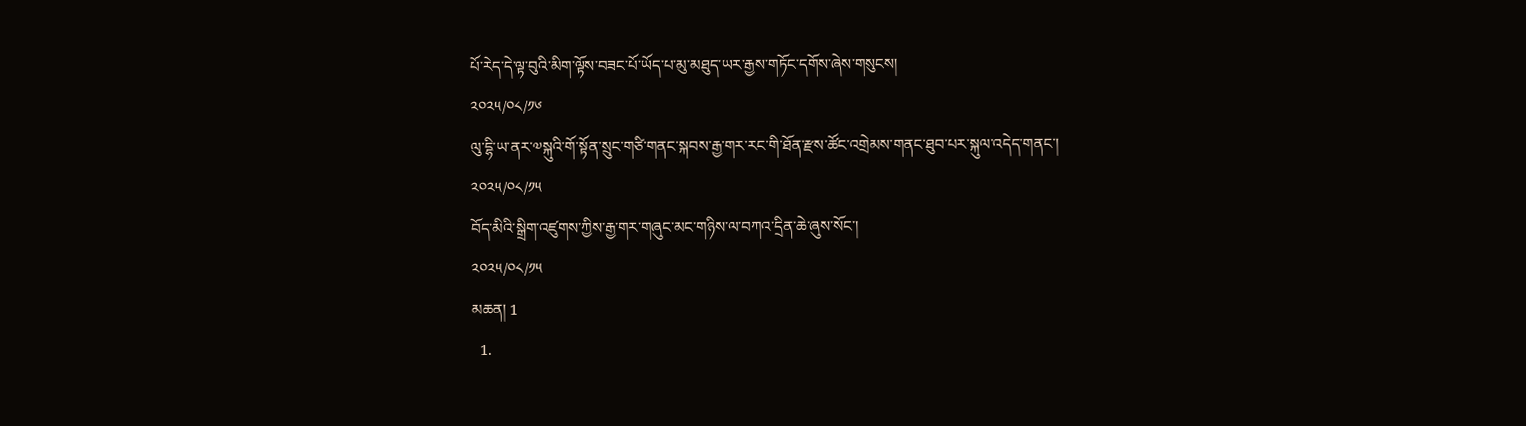པོ་རེད་དེ་ལྟ་བུའི་མིག་ལྟོས་བཟང་པོ་ཡོད་པ་མུ་མཐུད་ཡར་རྒྱས་གཏོང་དགོས་ཞེས་གསུངས།
༢༠༢༥/༠༨/༡༦
ལུ་དྷི་ཡ་ནར་༧སྐུའི་གོ་སྟོན་སྲུང་གཙི་གནང་སྐབས་རྒྱ་གར་རང་གི་ཐོན་རྫས་ཚོང་འགྲེམས་གནང་ཐུབ་པར་སྐུལ་འདེད་གནང་།
༢༠༢༥/༠༨/༡༥
བོད་མིའི་སྒྲིག་འཛུགས་ཀྱིས་རྒྱ་གར་གཞུང་མང་གཉིས་ལ་བཀའ་དྲིན་ཆེ་ཞུས་སོང་།
༢༠༢༥/༠༨/༡༥
མཆན། 1
  1.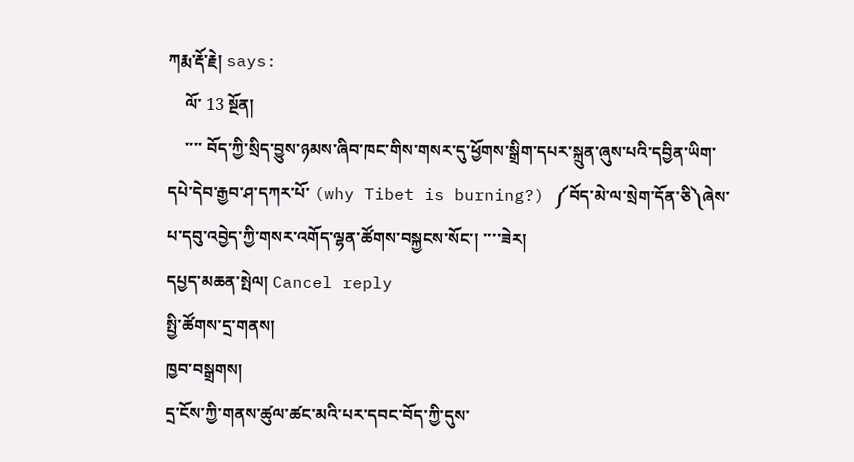ཀརྨ་རྡོ་རྗེ། says:
    ལོ་ 13 སྔོན།
    ་་་་ བོད་ཀྱི་སྲིད་བྱུས་ཉམས་ཞིབ་ཁང་གིས་གསར་དུ་ཕྱོགས་སྒྲིག་དཔར་སྐྲུན་ཞུས་པའི་དབྱིན་ཡིག་དཔེ་དེབ་རྒྱབ་ཤ་དཀར་པོ་ (why Tibet is burning?) ༼བོད་མེ་ལ་སྲེག་དོན་ཅི༽ཞེས་པ་དབུ་འབྱེད་ཀྱི་གསར་འགོད་ལྷན་ཚོགས་བསྐྱངས་སོང་། ་་་་ཟེར།
དཔྱད་མཆན་སྤེལ། Cancel reply
སྤྱི་ཚོགས་དྲ་གནས།
ཁྱབ་བསྒྲགས།
དྲ་ངོས་ཀྱི་གནས་ཚུལ་ཚང་མའི་པར་དབང་བོད་ཀྱི་དུས་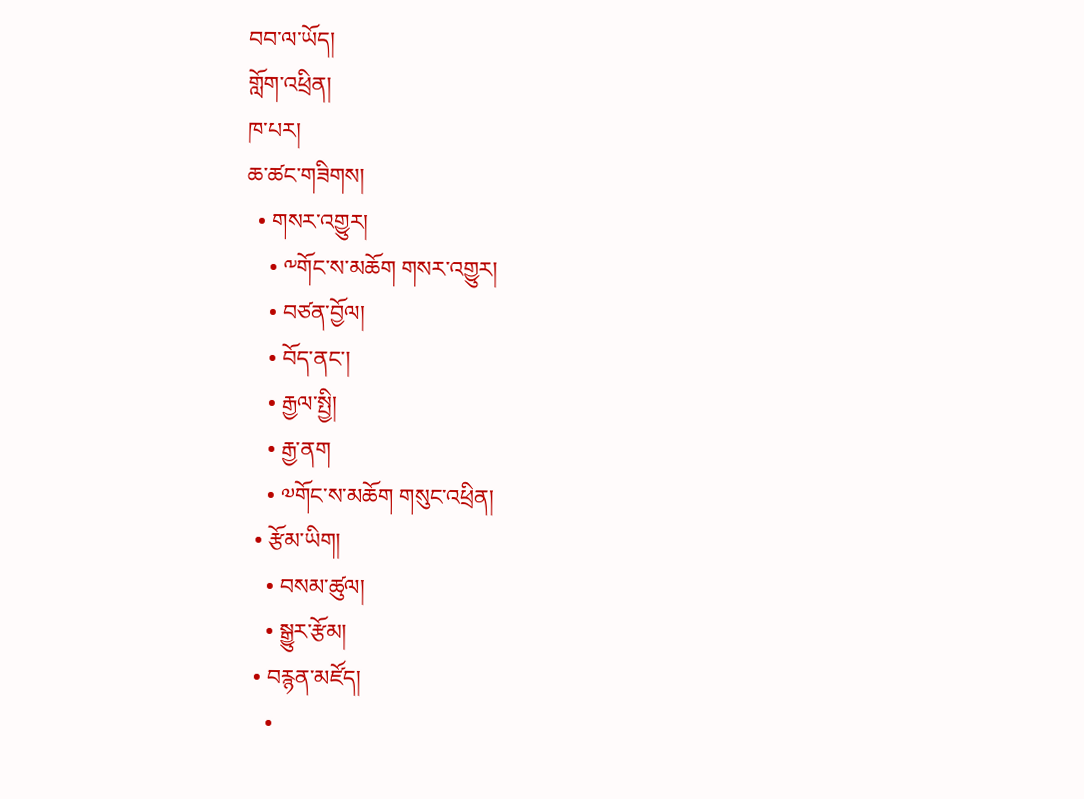བབ་ལ་ཡོད།
གློག་འཕྲིན།
ཁ་པར།
ཆ་ཚང་གཟིགས།
  • གསར་འགྱུར།
    • ༸གོང་ས་མཆོག གསར་འགྱུར།
    • བཙན་བྱོལ།
    • བོད་ནང་།
    • རྒྱལ་སྤྱི།
    • རྒྱ་ནག
    • ༧གོང་ས་མཆོག གསུང་འཕྲིན།
  • རྩོམ་ཡིག།
    • བསམ་ཚུལ།
    • སྒྱུར་རྩོམ།
  • བརྙན་མཛོད།
    •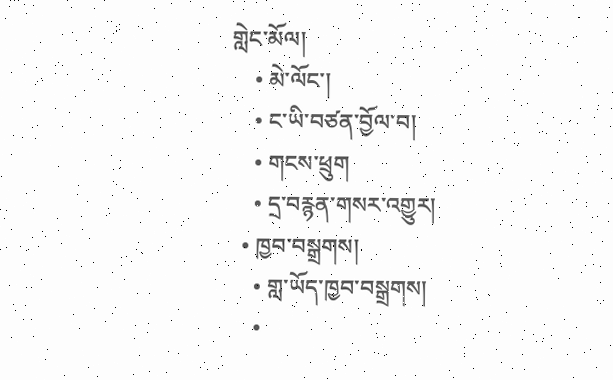གླེང་མོལ།
    • མེ་ལོང་།
    • ང་ཡི་བཙན་བྱོལ་བ།
    • གངས་ཕྲུག
    • དྲ་བརྙན་གསར་འགྱུར།
  • ཁྱབ་བསྒྲགས།
    • གླ་ཡོད་ཁྱབ་བསྒྲགས།
    •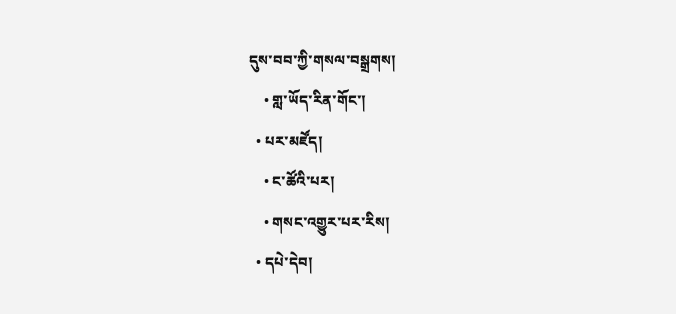དུས་བབ་ཀྱི་གསལ་བསྒྲགས།
    • གླ་ཡོད་རིན་གོང་།
  • པར་མཛོད།
    • ང་ཚོའི་པར།
    • གསང་འགྱུར་པར་རིས།
  • དཔེ་དེབ།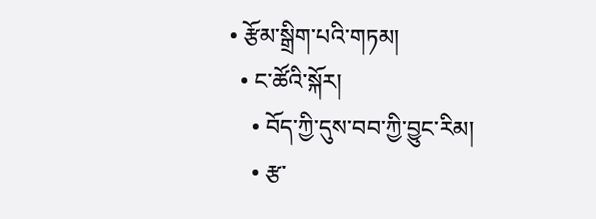• རྩོམ་སྒྲིག་པའི་གཏམ།
  • ང་ཚོའི་སྐོར།
    • བོད་ཀྱི་དུས་བབ་ཀྱི་བྱུང་རིམ།
    • རྩ་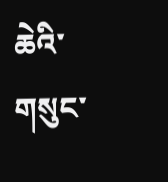ཆེའི་གསུང་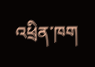འཕྲིན་ཁག